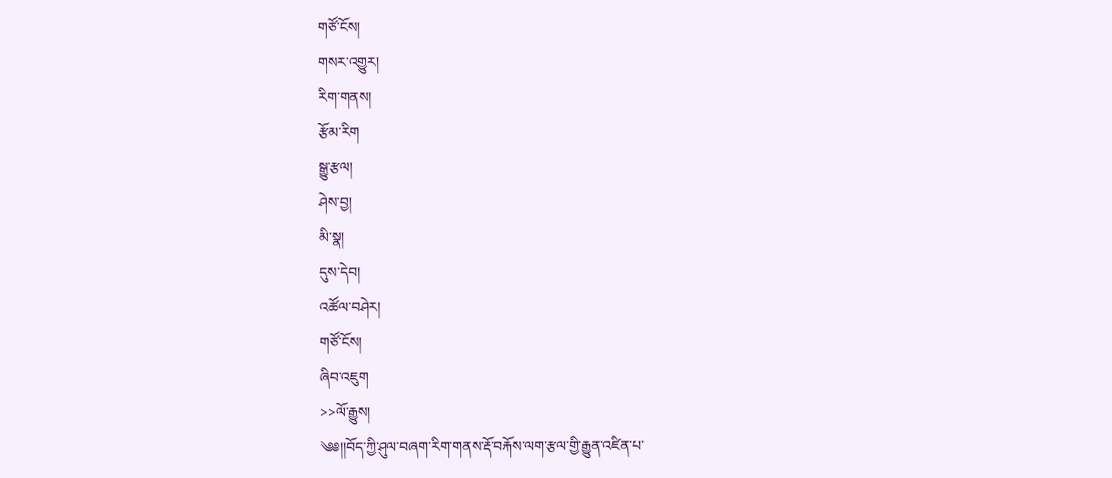གཙོ་ངོས།
གསར་འགྱུར།
རིག་གནས།
རྩོམ་རིག
སྒྱུ་རྩལ།
ཤེས་བྱ།
མི་སྣ།
དུས་དེབ།
འཚོལ་བཤེར།
གཙོ་ངོས།
ཞིབ་འཇུག
>>ལོ་རྒྱུས།
༄༅།།བོད་ཀྱི་ཤུལ་བཞག་རིག་གནས་རྡོ་བརྐོས་ལག་རྩལ་གྱི་རྒྱུན་འཛིན་པ་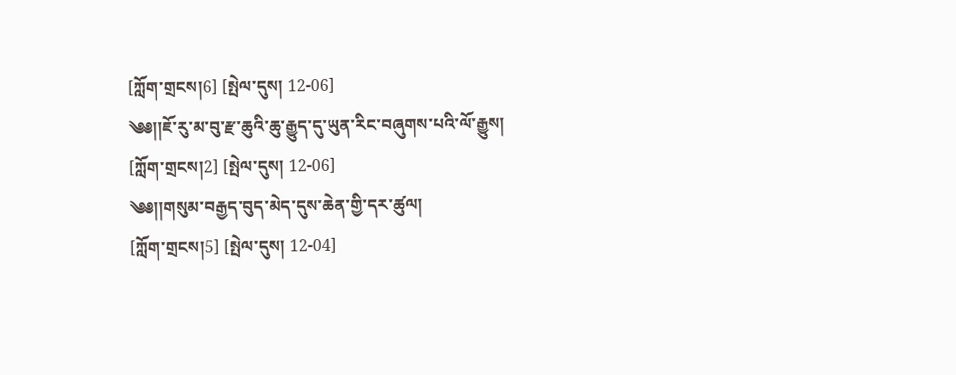[ཀློག་གྲངས།6] [སྤེལ་དུས། 12-06]
༄༅།།ཇོ་རུ་མ་བུ་རྫ་ཆུའི་ཆུ་རྒྱུད་དུ་ཡུན་རིང་བཞུགས་པའི་ལོ་རྒྱུས།
[ཀློག་གྲངས།2] [སྤེལ་དུས། 12-06]
༄༅།།གསུམ་བརྒྱད་བུད་མེད་དུས་ཆེན་གྱི་དར་ཚུལ།
[ཀློག་གྲངས།5] [སྤེལ་དུས། 12-04]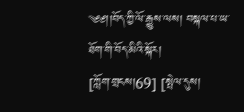༄༅།།བོད་ཀྱི་ལོ་རྒྱུས་ལས། བསྐལ་པ་ཡ་ཐོག་གི་བོད་མིའི་སྐོར།
[ཀློག་གྲངས།69] [སྤེལ་དུས།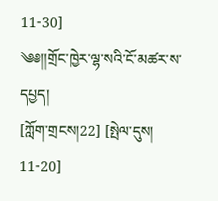11-30]
༄༅།།གྲོང་ཁྱེར་ལྷ་སའི་ངོ་མཚར་ས་དཔྱད།
[ཀློག་གྲངས།22] [སྤེལ་དུས། 11-20]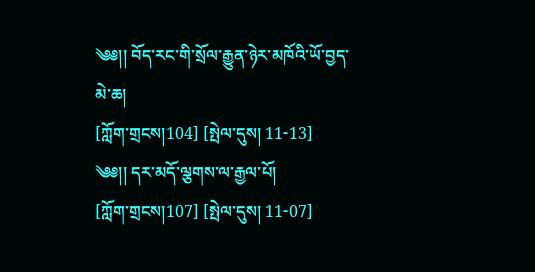༄༅།། བོད་རང་གི་སྲོལ་རྒྱུན་ཉེར་མཁོའི་ཡོ་བྱད་མེ་ཆ།
[ཀློག་གྲངས།104] [སྤེལ་དུས། 11-13]
༄༅།། དར་མདོ་ལྕགས་ལ་རྒྱལ་པོ།
[ཀློག་གྲངས།107] [སྤེལ་དུས། 11-07]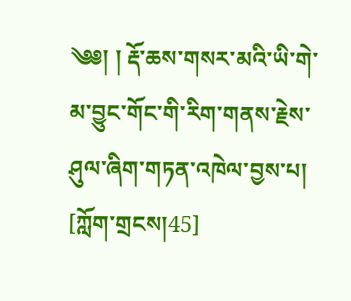༄༅། ། རྡོ་ཆས་གསར་མའི་ཡི་གེ་མ་བྱུང་གོང་གི་རིག་གནས་རྗེས་ཤུལ་ཞིག་གཏན་འཁེལ་བྱས་པ།
[ཀློག་གྲངས།45]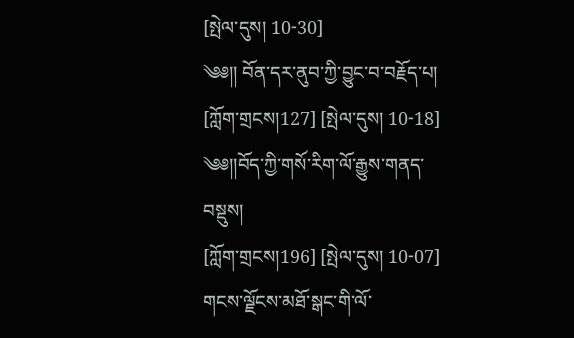[སྤེལ་དུས། 10-30]
༄༅།། བོན་དར་ནུབ་ཀྱི་བྱུང་བ་བརྗོད་པ།
[ཀློག་གྲངས།127] [སྤེལ་དུས། 10-18]
༄༅།།བོད་ཀྱི་གསོ་རིག་ལོ་རྒྱུས་གནད་བསྡུས།
[ཀློག་གྲངས།196] [སྤེལ་དུས། 10-07]
གངས་ལྗོངས་མཐོ་སྒང་གི་ལོ་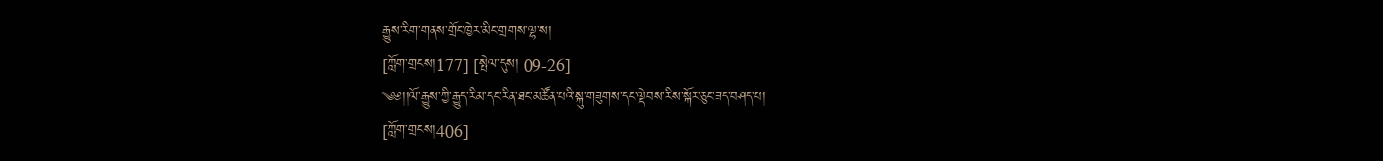རྒྱུས་རིག་གནས་གྲོང་ཁྱེར་མིང་གྲགས་ལྷ་ས།
[ཀློག་གྲངས།177] [སྤེལ་དུས། 09-26]
༄༅།།ལོ་རྒྱུས་ཀྱི་རྒྱུད་རིམ་དང་རིན་ཐང་མཚོན་པའི་སྐུ་གཟུགས་དང་ལྡེབས་རིས་སྐོར་ཅུང་ཟད་བཤད་པ།
[ཀློག་གྲངས།406]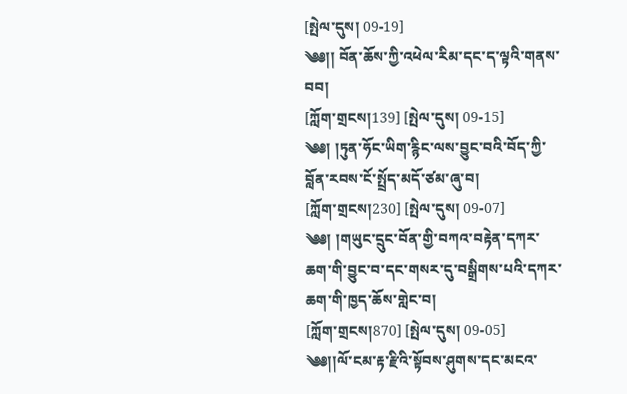[སྤེལ་དུས། 09-19]
༄༅།། བོན་ཆོས་ཀྱི་འཕེལ་རིམ་དང་ད་ལྟའི་གནས་བབ།
[ཀློག་གྲངས།139] [སྤེལ་དུས། 09-15]
༄༅། །ཏུན་ཧོང་ཡིག་རྙིང་ལས་བྱུང་བའི་བོད་ཀྱི་བློན་རབས་ངོ་སྤྲོད་མདོ་ཙམ་ཞུ་བ།
[ཀློག་གྲངས།230] [སྤེལ་དུས། 09-07]
༄༅། །གཡུང་དྲུང་བོན་གྱི་བཀའ་བརྟེན་དཀར་ཆག་གི་བྱུང་བ་དང་གསར་དུ་བསྒྲིགས་པའི་དཀར་ཆག་གི་ཁྱད་ཆོས་གླེང་བ།
[ཀློག་གྲངས།870] [སྤེལ་དུས། 09-05]
༄༅།།ལོ་ངམ་རྟ་རྫིའི་སྟོབས་ཤུགས་དང་མངའ་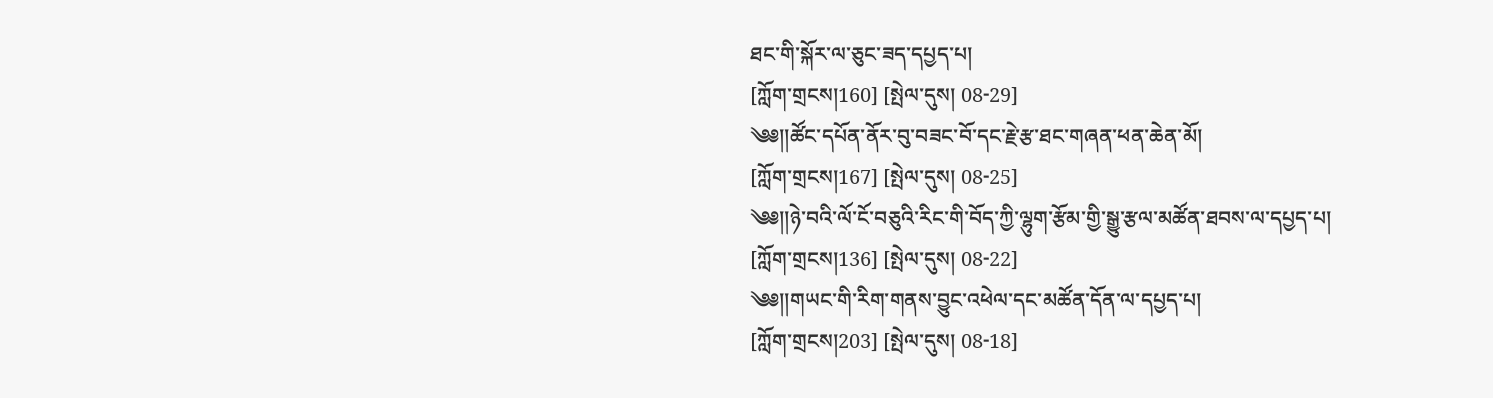ཐང་གི་སྐོར་ལ་ཅུང་ཟད་དཔྱད་པ།
[ཀློག་གྲངས།160] [སྤེལ་དུས། 08-29]
༄༅།།ཚོང་དཔོན་ནོར་བུ་བཟང་བོ་དང་རྗེ་རྩ་ཐང་གཞན་ཕན་ཆེན་མོ།
[ཀློག་གྲངས།167] [སྤེལ་དུས། 08-25]
༄༅།།ཉེ་བའི་ལོ་ངོ་བཅུའི་རིང་གི་བོད་ཀྱི་ལྷུག་རྩོམ་གྱི་སྒྱུ་རྩལ་མཚོན་ཐབས་ལ་དཔྱད་པ།
[ཀློག་གྲངས།136] [སྤེལ་དུས། 08-22]
༄༅།།གཡང་གི་རིག་གནས་བྱུང་འཕེལ་དང་མཚོན་དོན་ལ་དཔྱད་པ།
[ཀློག་གྲངས།203] [སྤེལ་དུས། 08-18]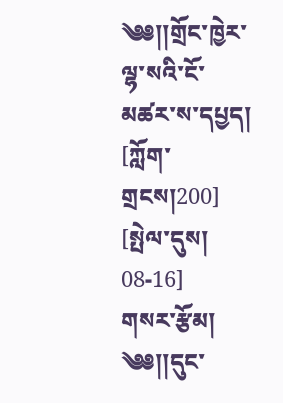༄༅།།གྲོང་ཁྱེར་ལྷ་སའི་ངོ་མཚར་ས་དཔྱད།
[ཀློག་གྲངས།200] [སྤེལ་དུས། 08-16]
གསར་རྩོམ།
༄༅།།དུང་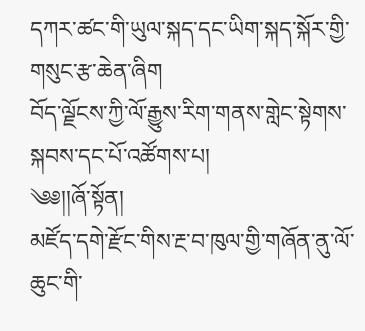དཀར་ཚང་གི་ཡུལ་སྐད་དང་ཡིག་སྐད་སྐོར་གྱི་གསུང་རྩ་ཆེན་ཞིག
བོད་ལྗོངས་ཀྱི་ལོ་རྒྱུས་རིག་གནས་གླེང་སྟེགས་སྐབས་དང་པོ་འཚོགས་པ།
༄༅།།ཞོ་སྟོན།
མཛོད་དགེ་རྫོང་གིས་རྔ་བ་ཁུལ་གྱི་གཞོན་ནུ་ལོ་ཆུང་གི་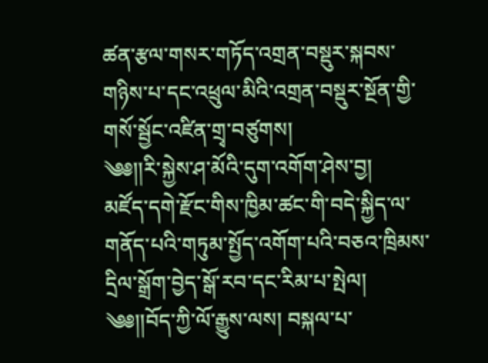ཚན་རྩལ་གསར་གཏོད་འགྲན་བསྡུར་སྐབས་གཉིས་པ་དང་འཕྲུལ་མིའི་འགྲན་བསྡུར་སྔོན་གྱི་གསོ་སྦྱོང་འཛིན་གྲྭ་བཙུགས།
༄༅།།རི་སྐྱེས་ཤ་མོའི་དུག་འགོག་ཤེས་བྱ།
མཛོད་དགེ་རྫོང་གིས་ཁྱིམ་ཚང་གི་བདེ་སྐྱིད་ལ་གནོད་པའི་གཏུམ་སྤྱོད་འགོག་པའི་བཅའ་ཁྲིམས་དྲིལ་སྒྲོག་བྱེད་སྒོ་རབ་དང་རིམ་པ་སྤེལ།
༄༅།།བོད་ཀྱི་ལོ་རྒྱུས་ལས། བསྐལ་པ་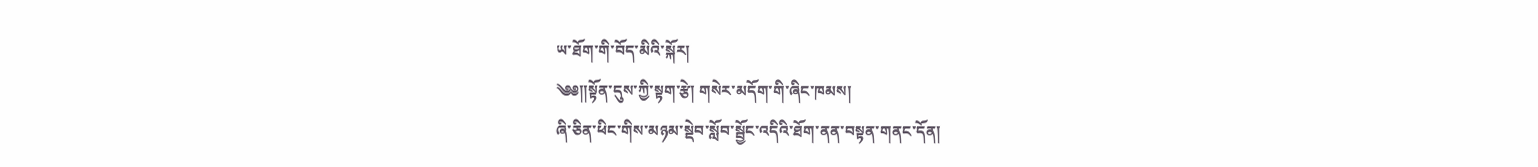ཡ་ཐོག་གི་བོད་མིའི་སྐོར།
༄༅།།སྟོན་དུས་ཀྱི་སྟག་རྩེ། གསེར་མདོག་གི་ཞིང་ཁམས།
ཞི་ཅིན་ཕིང་གིས་མཉམ་སྡེབ་སློབ་སྦྱོང་འདིའི་ཐོག་ནན་བསྟན་གནང་དོན།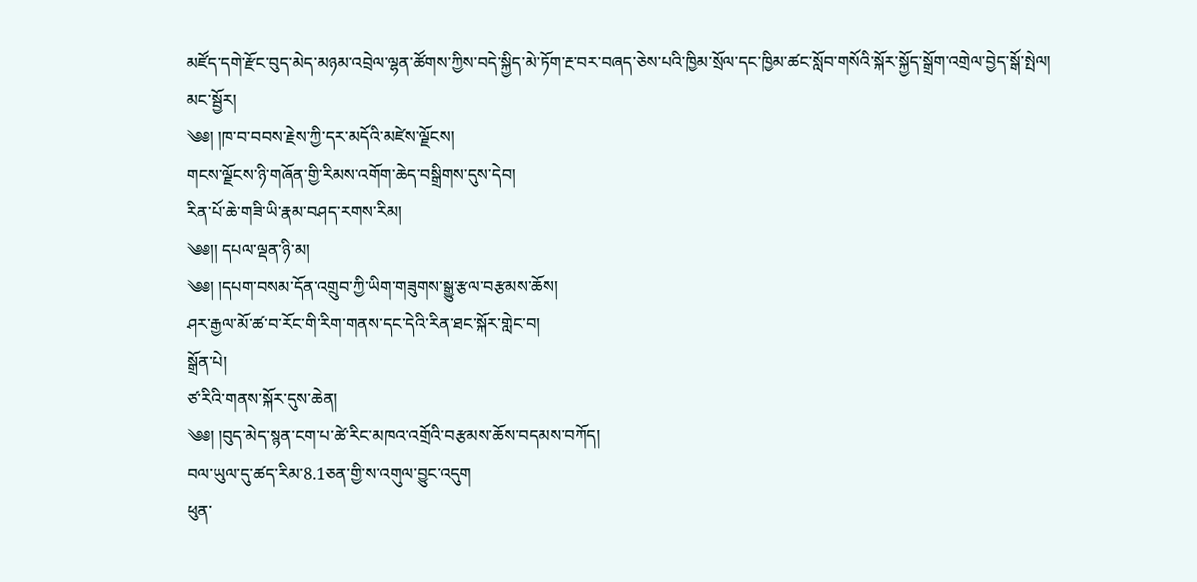མཛོད་དགེ་རྫོང་བུད་མེད་མཉམ་འབྲེལ་ལྷན་ཚོགས་ཀྱིས་བདེ་སྐྱིད་མེ་ཏོག་རྔ་བར་བཞད་ཅེས་པའི་ཁྱིམ་སྲོལ་དང་ཁྱིམ་ཚང་སློབ་གསོའི་སྐོར་སྐྱོད་སྒྲོག་འགྲེལ་བྱེད་སྒོ་སྤེལ།
མང་སྦྱོར།
༄༅། །ཁ་བ་བབས་རྗེས་ཀྱི་དར་མདོའི་མཛེས་ལྗོངས།
གངས་ལྗོངས་ཉི་གཞོན་གྱི་རིམས་འགོག་ཆེད་བསྒྲིགས་དུས་དེབ།
རིན་པོ་ཆེ་གཟི་ཡི་རྣམ་བཤད་རགས་རིམ།
༄༅།། དཔལ་ལྡན་ཉི་མ།
༄༅། །དཔག་བསམ་དོན་འགྲུབ་ཀྱི་ཡིག་གཟུགས་སྒྱུ་རྩལ་བརྩམས་ཆོས།
ཤར་རྒྱལ་མོ་ཚ་བ་རོང་གི་རིག་གནས་དང་དེའི་རིན་ཐང་སྐོར་གླེང་བ།
སྒྲོན་པེ།
ཙ་རིའི་གནས་སྐོར་དུས་ཆེན།
༄༅། །བུད་མེད་སྙན་ངག་པ་ཚེ་རིང་མཁའ་འགྲོའི་བརྩམས་ཆོས་བདམས་བཀོད།
བལ་ཡུལ་དུ་ཚད་རིམ་8.1ཅན་གྱི་ས་འགུལ་བྱུང་འདུག
ཕུན་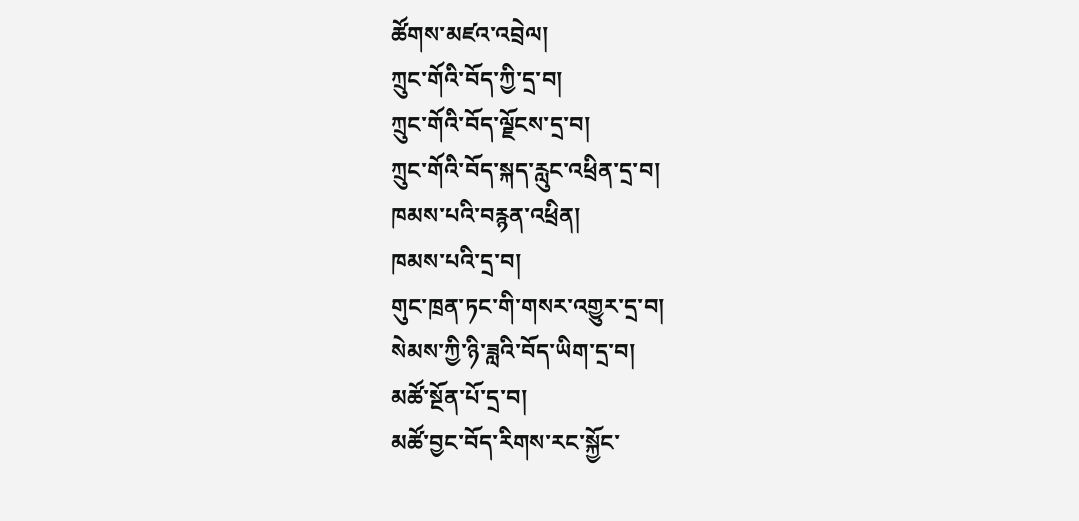ཚོགས་མཛའ་འབྲེལ།
ཀྲུང་གོའི་བོད་ཀྱི་དྲ་བ།
ཀྲུང་གོའི་བོད་ལྗོངས་དྲ་བ།
ཀྲུང་གོའི་བོད་སྐད་རླུང་འཕྲིན་དྲ་བ།
ཁམས་པའི་བརྙན་འཕྲིན།
ཁམས་པའི་དྲ་བ།
གུང་ཁྲན་ཏང་གི་གསར་འགྱུར་དྲ་བ།
སེམས་ཀྱི་ཉི་ཟླའི་བོད་ཡིག་དྲ་བ།
མཚོ་སྔོན་པོ་དྲ་བ།
མཚོ་བྱང་བོད་རིགས་རང་སྐྱོང་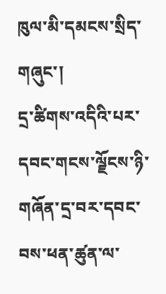ཁུལ་མི་དམངས་སྲིད་གཞུང་།
དྲ་ཚིགས་འདིའི་པར་དབང་གངས་ལྗོངས་ཉི་གཞོན་དྲ་བར་དབང་བས་ཕན་ཚུན་ལ་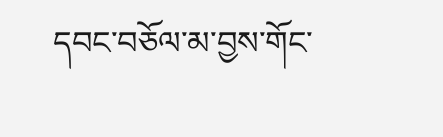དབང་བཅོལ་མ་བྱས་གོང་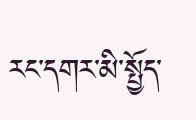རང་དགར་མི་སྤྱོད་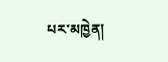པར་མཁྱེན།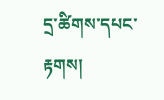དྲ་ཚིགས་དཔང་རྟགས།